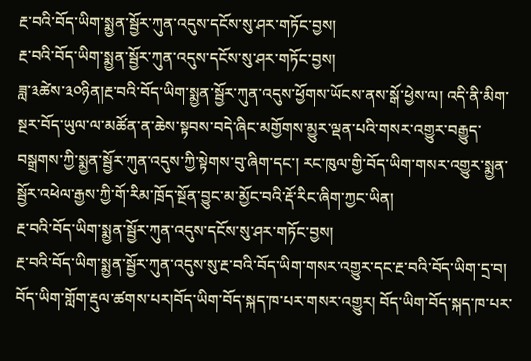རྔ་བའི་བོད་ཡིག་སྨྱན་སྦྱོར་ཀུན་འདུས་དངོས་སུ་ཤར་གཏོང་བྱས།
རྔ་བའི་བོད་ཡིག་སྨྱན་སྦྱོར་ཀུན་འདུས་དངོས་སུ་ཤར་གཏོང་བྱས།
ཟླ་༣ཚེས་༣༠ཉིན།རྔ་བའི་བོད་ཡིག་སྨྱན་སྦྱོར་ཀུན་འདུས་ཕྱོགས་ཡོངས་ནས་སྒོ་ཕྱེས་ལ། འདི་ནི་མིག་སྔར་བོད་ཡུལ་ལ་མཚོན་ན་ཆེས་སྟབས་བདེ་ཞིང་མགྱོགས་མྱུར་ལྡན་པའི་གསར་འགྱུར་བརྒྱུད་བསྒྲགས་ཀྱི་སྨྱན་སྦྱོར་ཀུན་འདུས་ཀྱི་སྟེགས་བུ་ཞིག་དང་། རང་ཁུལ་གྱི་བོད་ཡིག་གསར་འགྱུར་སྨྱན་སྦྱོར་འཕེལ་རྒྱས་ཀྱི་གོ་རིམ་ཁྲོད་སྔོན་བྱུང་མ་མྱོང་བའི་རྡོ་རིང་ཞིག་ཀྱང་ཡིན།
རྔ་བའི་བོད་ཡིག་སྨྱན་སྦྱོར་ཀུན་འདུས་དངོས་སུ་ཤར་གཏོང་བྱས།
རྔ་བའི་བོད་ཡིག་སྨྱན་སྦྱོར་ཀུན་འདུས་སུ་རྔ་བའི་བོད་ཡིག་གསར་འགྱུར་དང་རྔ་བའི་བོད་ཡིག་དྲ་བ། བོད་ཡིག་གློག་རྡུལ་ཚགས་པར།བོད་ཡིག་བོད་སྐད་ཁ་པར་གསར་འགྱུར། བོད་ཡིག་བོད་སྐད་ཁ་པར་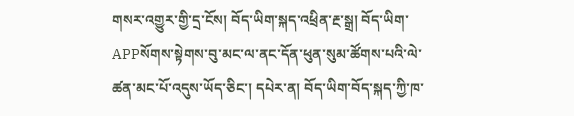གསར་འགྱུར་གྱི་དྲ་ངོས། བོད་ཡིག་སྐད་འཕྲིན་རྔ་སྒྲ། བོད་ཡིག་APPསོགས་སྟེགས་བུ་མང་ལ་ནང་དོན་ཕུན་སུམ་ཚོགས་པའི་ལེ་ཚན་མང་པོ་འདུས་ཡོད་ཅིང་། དཔེར་ན། བོད་ཡིག་བོད་སྐད་ཀྱི་ཁ་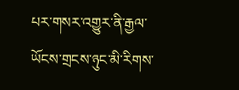པར་གསར་འགྱུར་ནི་རྒྱལ་ཡོངས་གྲངས་ཉུང་མི་རིགས་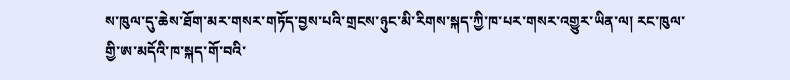ས་ཁུལ་དུ་ཆེས་ཐོག་མར་གསར་གཏོད་བྱས་པའི་གྲངས་ཉུང་མི་རིགས་སྐད་ཀྱི་ཁ་པར་གསར་འགྱུར་ཡིན་ལ། རང་ཁུལ་གྱི་ཨ་མདོའི་ཁ་སྐད་གོ་བའི་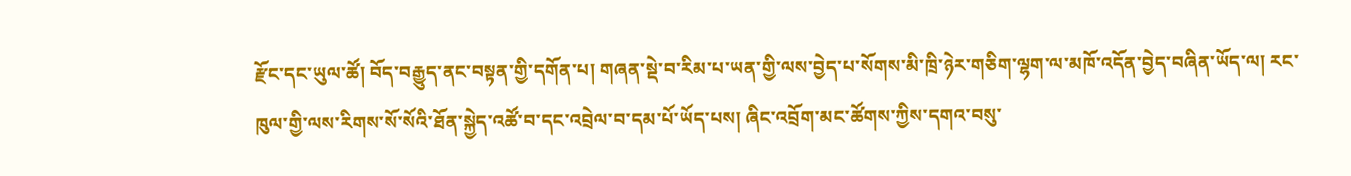རྫོང་དང་ཡུལ་ཚོ། བོད་བརྒྱུད་ནང་བསྟན་གྱི་དགོན་པ། གཞན་སྡེ་བ་རིམ་པ་ཡན་གྱི་ལས་བྱེད་པ་སོགས་མི་ཁྲི་ཉེར་གཅིག་ལྷག་ལ་མཁོ་འདོན་བྱེད་བཞིན་ཡོད་ལ། རང་ཁུལ་གྱི་ལས་རིགས་སོ་སོའི་ཐོན་སྐྱེད་འཚོ་བ་དང་འབྲེལ་བ་དམ་པོ་ཡོད་པས། ཞིང་འབྲོག་མང་ཚོགས་ཀྱིས་དགའ་བསུ་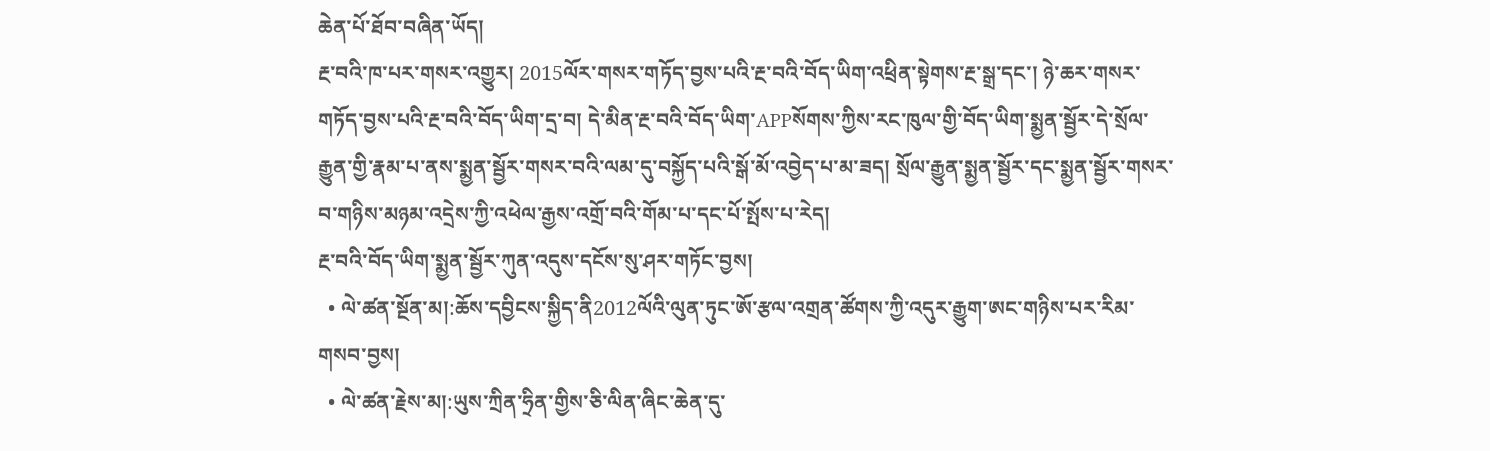ཆེན་པོ་ཐོབ་བཞིན་ཡོད།
རྔ་བའི་ཁ་པར་གསར་འགྱུར། 2015ལོར་གསར་གཏོད་བྱས་པའི་རྔ་བའི་བོད་ཡིག་འཕྲིན་སྟེགས་རྔ་སྒྲ་དང་། ཉེ་ཆར་གསར་གཏོད་བྱས་པའི་རྔ་བའི་བོད་ཡིག་དྲ་བ། དེ་མིན་རྔ་བའི་བོད་ཡིག་APPསོགས་ཀྱིས་རང་ཁུལ་གྱི་བོད་ཡིག་སྨྱན་སྦྱོར་དེ་སྲོལ་རྒྱུན་གྱི་རྣམ་པ་ནས་སྨྱན་སྦྱོར་གསར་བའི་ལམ་དུ་བསྐྱོད་པའི་སྒོ་མོ་འབྱེད་པ་མ་ཟད། སྲོལ་རྒྱུན་སྨྱན་སྦྱོར་དང་སྨྱན་སྦྱོར་གསར་བ་གཉིས་མཉམ་འདྲེས་ཀྱི་འཕེལ་རྒྱས་འགྲོ་བའི་གོམ་པ་དང་པོ་སྤོས་པ་རེད།
རྔ་བའི་བོད་ཡིག་སྨྱན་སྦྱོར་ཀུན་འདུས་དངོས་སུ་ཤར་གཏོང་བྱས།
  • ལེ་ཚན་སྔོན་མ།:ཆོས་དབྱིངས་སྐྱིད་ནི2012ལོའི་ལུན་ཏུང་ཨོ་རྩལ་འགྲན་ཚོགས་ཀྱི་འདུར་རྒྱུག་ཨང་གཉིས་པར་རིམ་གསབ་བྱས།
  • ལེ་ཚན་རྗེས་མ།:ཡུས་ཀྲིན་ཧྲིན་གྱིས་ཅི་ལིན་ཞིང་ཆེན་དུ་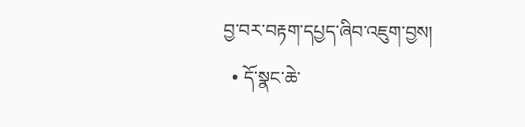བྱ་བར་བརྟག་དཔྱད་ཞིབ་འཇུག་བྱས།
  • དོ་སྣང་ཆེ་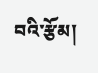བའི་རྩོམ།